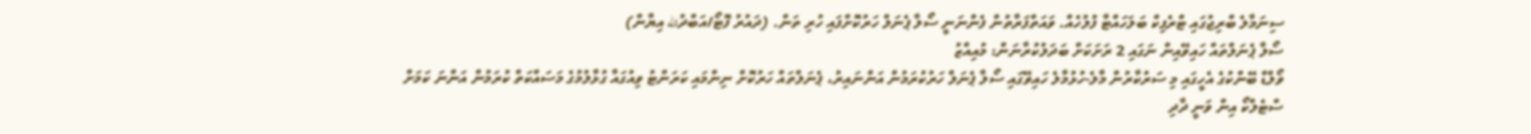ސިނަމާލެ ބްރިޖުގައި ޓްރެފިކް ބަލަހައްޓާ ފުލުހެއް. ވައަތްފަރާތުން ފެންނަނީ ސޯލާ ޕެނަލް ހަރުކޮށްފައި ހުރި ތަން. (ދައުރު ފޮޓޯ/އަބްދުالله އިޔާން)
ސޯލާ ޕެނަލްތައް ހައިވޭއިން ނަގައި 2 ރަށަކަށް ބަދަލުކުރާނަން: މުއިއްޒު
ވޯލްޑް ބޭންކުގެ އެހީގައި މި ސަރުކާރުން މާލެ-ހުޅުމާލެ ހައިވޭގައި ސޯލާ ޕެނަލް ހަރުކުރަމުން އަންނައިރު، ޕެނަލްތައް ހަރުކޮށް ނިންމައި ކަރަންޓު ވިއުގައާ ގުޅާލުމުގެ މަސައްކަތް ކުރަމުން އަންނަ ކަމަށް ސްޓެލްކޯ އިން ވަނީ ދާދި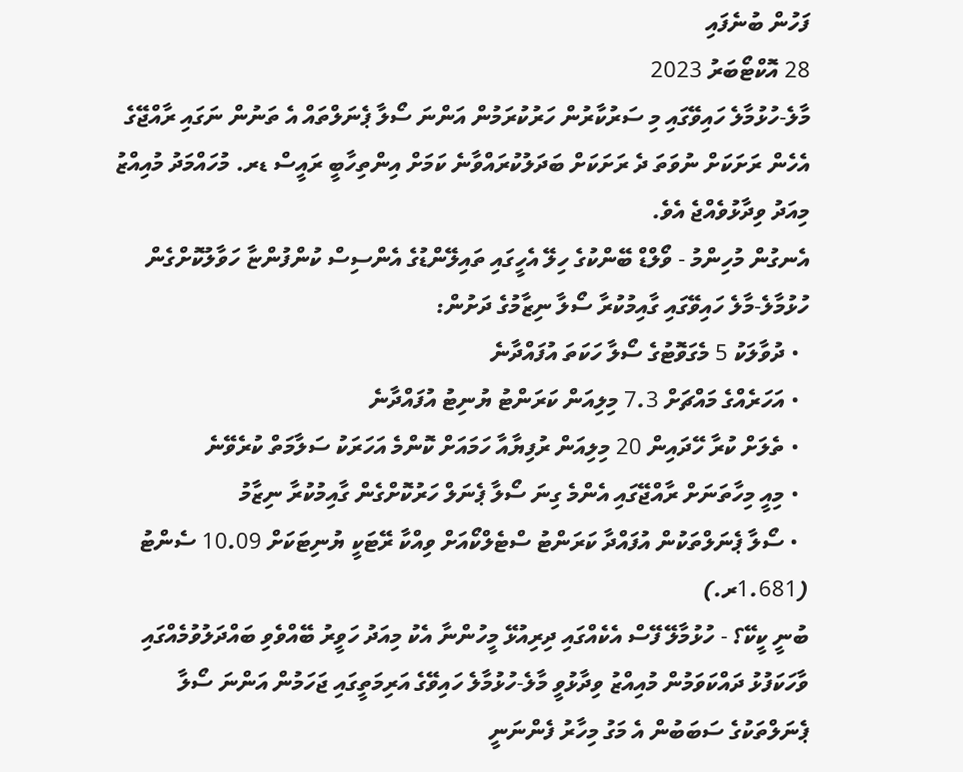ފަހުން ބުނެފައި
28 އޮކްޓޯބަރު 2023
މާލެ-ހުޅުމާލެ ހައިވޭގައި މި ސަރުކާރުން ހަރުކުރަމުން އަންނަ ސޯލާ ޕެނަލްތައް އެ ތަނުން ނަގައި ރާއްޖޭގެ އެހެން ރަށަކަށް ނުވަތަ ދެ ރަށަކަށް ބަދަލުކުރައްވާނެ ކަމަށް އިންތިހާބީ ރައީސް ޑރ. މުހައްމަދު މުއިއްޒު މިއަދު ވިދާޅުވެއްޖެ އެވެ.
އެނގުން މުހިންމު - ވޯލްޑް ބޭންކުގެ ހިލޭ އެހީގައި ތައިލޭންޑުގެ އެންސިސް ކުންފުންޏާ ހަވާލުކޮށްގެން ހުޅުމާލެ-މާލެ ހައިވޭގައި ގާއިމުކުރާ ސޯލާ ނިޒާމުގެ ދަށުން:
  • ދުވާލަކު 5 މެގަވޮޓުގެ ސޯލާ ހަކަތަ އުފައްދާނެ
  • އަހަރެއްގެ މައްޗަށް 7.3 މިލިއަން ކަރަންޓު ޔުނިޓު އުފައްދާނެ
  • ތެލަށް ކުރާ ހޭދައިން 20 މިލިއަން ރުފިޔާއާ ހަމައަށް ކޮންމެ އަހަރަކު ސަލާމަތް ކުރެވޭނެ
  • މިއީ މިހާތަނަށް ރާއްޖޭގައި އެންމެ ގިނަ ސޯލާ ޕެނަލް ހަރުކޮށްގެން ގާއިމުކުރާ ނިޒާމު
  • ސޯލާ ޕެނަލްތަކުން އުފައްދާ ކަރަންޓު ސްޓެލްކޯއަށް ވިއްކާ ރޭޓަކީ ޔުނިޓަކަށް 10.09 ސެންޓު (1.681ރ.)
ބުނީ ކީކޭ؟ - ހުޅުމާލޭ ފޭސް އެކެއްގައި ދިރިއުޅޭ މީހުންނާ އެކު މިއަދު ހަވީރު ބޭއްވެވި ބައްދަލުވުމެއްގައި ވާހަކަފުޅު ދައްކަވަމުން މުއިއްޒު ވިދާޅުވީ މާލެ-ހުޅުމާލެ ހައިވޭގެ އަރިމަތީގައި ޖަހަމުން އަންނަ ސޯލާ ޕެނަލްތަކުގެ ސަބަބުން އެ މަގު މިހާރު ފެންނަނީ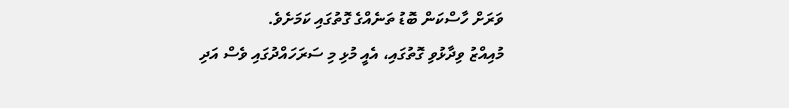ވަރަށް ހާސްކަން ބޮޑު ތަނެއްގެ ގޮތުގައި ކަމަށެވެ.
މުއިއްޒު ވިދާޅުވި ގޮތުގައި، އެއީ މުޅި މި ސަރަހައްދުގައި ވެސް އަދި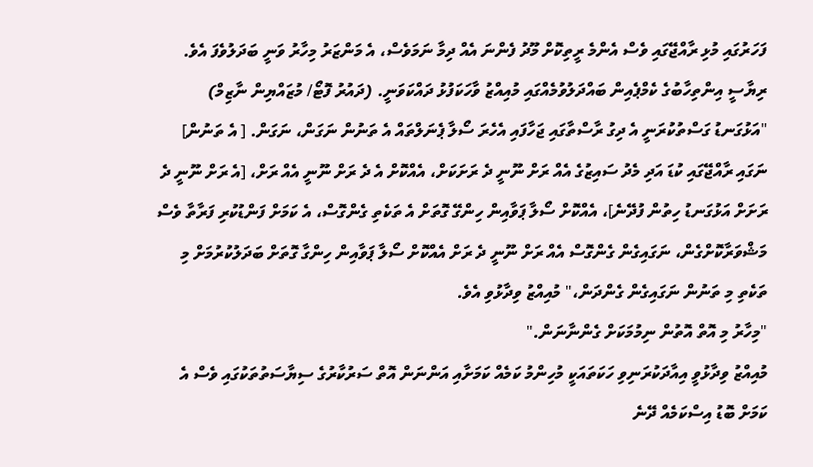ފަހަރުގައި މުޅި ރާއްޖޭގައި ވެސް އެންމެ ރީތިކޮށް މޫދު ފެންނަ އެއް ދިމާ ނަމަވެސް، އެ މަންޒަރު މިހާރު ވަނީ ބަދަލުވެފަ އެވެ.
ރިޔާސީ އިންތިހާބުގެ ކެމްޕެއިން ބައްދަލުވުމެއްގައި މުއިއްޒު ވާހަކަފުޅު ދައްކަވަނީ. (ދައުރު ފޮޓޯ/ މުޒައްޔިން ނާޒިމް)
"އަޅުގަނޑު ގަސްތުކުރަނީ އެ ދިގު ރާސްތާގައި ޖަހާފައި އެހެރަ ސޯލާ ޕެނަލްތައް އެ ތަނުން ނަގަން، ނަގަން. [ އެ ތަނުން] ނަގައި ރާއްޖޭގައި ކުޑަ އަދި މެދު ސައިޒުގެ އެއް ރަށް ނޫނީ ދެ ރަށަކަށް، އެއްކޮށް އެ ދެ ރަށް ނޫނީ އެއް ރަށް، [އެ ރަށް ނޫނީ ދެ ރަށަށް އަޅުގަނޑު ހިތުން ފުދޭނެ]، އެއްކޮށް ސޯލާ ޕަވާއިން ހިންގޭ ގޮތަށް އެ ތަކެތި ގެންގޮސް، އެ ކަމަށް ފަންޑުކުރި ފަރާތާ ވެސް މަޝްވަރާކޮށްގެން، ނަގައިގެން ގެންގޮސް އެއް ރަށް ނޫނީ ދެ ރަށް އެއްކޮށް ސޯލާ ޕަވާއިން ހިންގާ ގޮތަށް ބަދަލުކުރުމަށް މި ތަކެތި މި ތަނުން ނަގައިގެން ގެންދަން،" މުއިއްޒު ވިދާޅުވި އެވެ.
"މިހާރު މި އޮތް އޮތުން ނިމުމަކަށް ގެންނާނަން."
މުއިއްޒު ވިދާޅުވީ އިއާދަކުރަނިވި ހަކަތައަކީ މުހިންމު ކަމެއް ކަމަށާއި އަންނަން އޮތް ސަރުކާރުގެ ސިޔާސަތުތަކުގައި ވެސް އެ ކަމަށް ބޮޑު އިސްކަމެއް ދޭނެ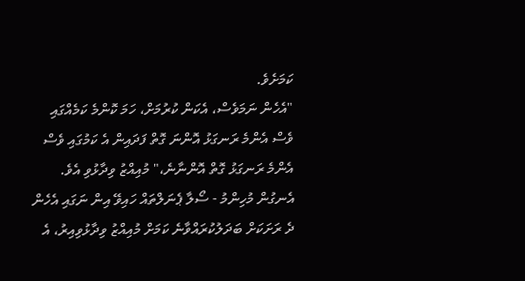ކަމަށެވެ.
"އެހެން ނަމަވެސް، އެކަން ކުރުމަށް، ހަމަ ކޮންމެ ކަމެއްގައި ވެސް އެންމެ ރަނގަޅު އޮންނަ ގޮތް ފަދައިން އެ ކަމުގައި ވެސް އެންމެ ރަނގަޅު ގޮތް އޮންނާނެ،" މުއިއްޒު ވިދާޅުވި އެވެ.
އެނގުން މުހިންމު - ސޯލާ ޕެނަލްތައް ހައިވޭ އިން ނަގައި އެހެން ދެ ރަށަކަށް ބަދަލުކުރައްވާނެ ކަމަށް މުއިއްޒު ވިދާޅުވިއިރު، އެ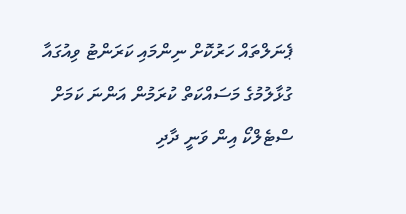ޕެނަލްތައް ހަރުކޮށް ނިންމައި ކަރަންޓު ވިއުގައާ ގުޅާލުމުގެ މަސައްކަތް ކުރަމުން އަންނަ ކަމަށް ސްޓެލްކޯ އިން ވަނީ ދާދި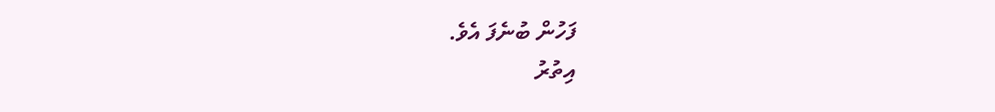ފަހުން ބުނެފަ އެވެ.
އިތުރު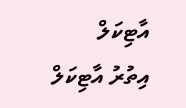އާޓިކަލް
އިތުރު އާޓިކަލް